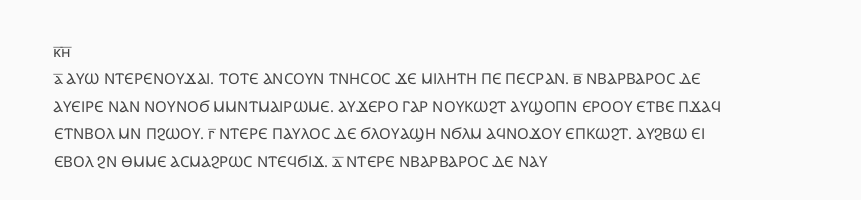ⲕ̅ⲏ̅
ⲁ̅ ⲀⲨⲰ ⲚⲦⲈⲢⲈⲚⲞⲨϪⲀⲒ. ⲦⲞⲦⲈ ⲀⲚⲤⲞⲨⲚ ⲦⲚⲎⲤⲞⲤ ϪⲈ ⲘⲒⲖⲎⲦⲎ ⲠⲈ ⲠⲈⲤⲢⲀⲚ. ⲃ̅ ⲚⲂⲀⲢⲂⲀⲢⲞⲤ ⲆⲈ ⲀⲨⲈⲒⲢⲈ ⲚⲀⲚ ⲚⲞⲨⲚⲞϬ ⲘⲘⲚⲦⲘⲀⲒⲢⲰⲘⲈ. ⲀⲨϪⲈⲢⲞ ⲄⲀⲢ ⲚⲞⲨⲔⲰϨⲦ ⲀⲨϢⲞⲠⲚ ⲈⲢⲞⲞⲨ ⲈⲦⲂⲈ ⲠϪⲀϤ ⲈⲦⲚⲂⲞⲖ ⲘⲚ ⲠϨⲰⲞⲨ. ⲅ̅ ⲚⲦⲈⲢⲈ ⲠⲀⲨⲖⲞⲤ ⲆⲈ ϬⲖⲞⲨⲀϢⲎ ⲚϬⲖⲘ ⲀϤⲚⲞϪⲞⲨ ⲈⲠⲔⲰϨⲦ. ⲀⲨϨⲂⲰ ⲈⲒ ⲈⲂⲞⲖ ϨⲚ ⲐⲘⲘⲈ ⲀⲤⲘⲀϨⲢⲰⲤ ⲚⲦⲈϤϬⲒϪ. ⲇ̅ ⲚⲦⲈⲢⲈ ⲚⲂⲀⲢⲂⲀⲢⲞⲤ ⲆⲈ ⲚⲀⲨ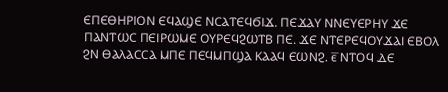ⲈⲠⲈⲐⲎⲢⲒⲞⲚ ⲈϤⲀϢⲈ ⲚⲤⲀⲦⲈϤϬⲒϪ. ⲠⲈϪⲀⲨ ⲚⲚⲈⲨⲈⲢⲎⲨ ϪⲈ ⲠⲀⲚⲦⲰⲤ ⲠⲈⲒⲢⲰⲘⲈ ⲞⲨⲢⲈϤϨⲰⲦⲂ ⲠⲈ. ϪⲈ ⲚⲦⲈⲢⲈϤⲞⲨϪⲀⲒ ⲈⲂⲞⲖ ϨⲚ ⲐⲀⲖⲀⲤⲤⲀ ⲘⲠⲈ ⲠⲈϤⲘⲠϢⲀ ⲔⲀⲀϤ ⲈⲰⲚϨ. ⲉ̅ ⲚⲦⲞϤ ⲆⲈ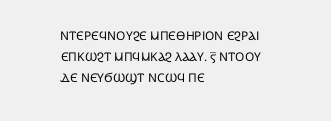ⲚⲦⲈⲢⲈϤⲚⲞⲨϨⲈ ⲘⲠⲈⲐⲎⲢⲒⲞⲚ ⲈϨⲢⲀⲒ ⲈⲠⲔⲰϨⲦ ⲘⲠϤⲘⲔⲀϨ ⲖⲀⲀⲨ. ⲋ̅ ⲚⲦⲞⲞⲨ ⲆⲈ ⲚⲈⲨϬⲰϢⲦ ⲚⲤⲰϤ ⲠⲈ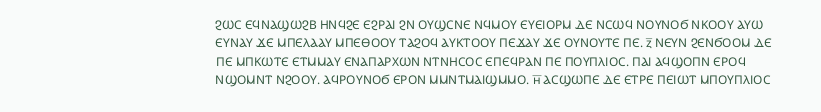ϨⲰⲤ ⲈϤⲚⲀϢⲰϨⲂ ⲎⲚϤϨⲈ ⲈϨⲢⲀⲒ ϨⲚ ⲞⲨϢⲤⲚⲈ ⲚϤⲘⲞⲨ ⲈⲨⲈⲒⲞⲢⲘ ⲆⲈ ⲚⲤⲰϤ ⲚⲞⲨⲚⲞϬ ⲚⲔⲞⲞⲨ ⲀⲨⲰ ⲈⲨⲚⲀⲨ ϪⲈ ⲘⲠⲈⲖⲀⲀⲨ ⲘⲠⲈⲐⲞⲞⲨ ⲦⲀϨⲞϤ ⲀⲨⲔⲦⲞⲞⲨ ⲠⲈϪⲀⲨ ϪⲈ ⲞⲨⲚⲞⲨⲦⲈ ⲠⲈ. ⲍ̅ ⲚⲈⲨⲚ ϨⲈⲚϬⲞⲞⲘ ⲆⲈ ⲠⲈ ⲘⲠⲔⲰⲦⲈ ⲈⲦⲘⲘⲀⲨ ⲈⲚⲀⲠⲀⲢⲬⲰⲚ ⲚⲦⲚⲎⲤⲞⲤ ⲈⲠⲈϤⲢⲀⲚ ⲠⲈ ⲠⲞⲨⲠⲖⲒⲞⲤ. ⲠⲀⲒ ⲀϤϢⲞⲠⲚ ⲈⲢⲞϤ ⲚϢⲞⲘⲚⲦ ⲚϨⲞⲞⲨ. ⲀϤⲢⲞⲨⲚⲞϬ ⲈⲢⲞⲚ ⲘⲘⲚⲦⲘⲀⲒϢⲘⲘⲞ. ⲏ̅ ⲀⲤϢⲰⲠⲈ ⲆⲈ ⲈⲦⲢⲈ ⲠⲈⲒⲰⲦ ⲘⲠⲞⲨⲠⲖⲒⲞⲤ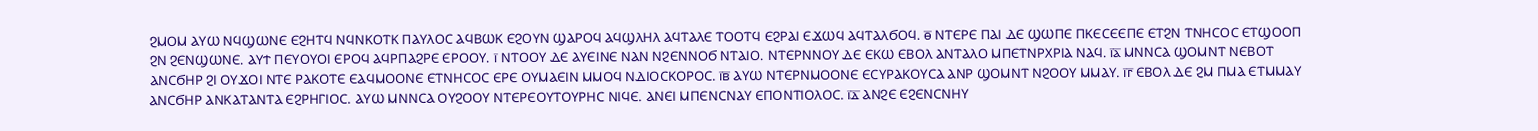ϨⲘⲞⲘ ⲀⲨⲰ ⲚϤϢⲰⲚⲈ ⲈϨⲎⲦϤ ⲚϤⲚⲔⲞⲦⲔ ⲠⲀⲨⲖⲞⲤ ⲀϤⲂⲰⲔ ⲈϨⲞⲨⲚ ϢⲀⲢⲞϤ ⲀϤϢⲖⲎⲖ ⲀϤⲦⲀⲖⲈ ⲦⲞⲞⲦϤ ⲈϨⲢⲀⲒ ⲈϪⲰϤ ⲀϤⲦⲀⲖϬⲞϤ. ⲑ̅ ⲚⲦⲈⲢⲈ ⲠⲀⲒ ⲆⲈ ϢⲰⲠⲈ ⲠⲔⲈⲤⲈⲈⲠⲈ ⲈⲦϨⲚ ⲦⲚⲎⲤⲞⲤ ⲈⲦϢⲞⲞⲠ ϨⲚ ϨⲈⲚϢⲰⲚⲈ. ⲀⲨϮ ⲠⲈⲨⲞⲨⲞⲒ ⲈⲢⲞϤ ⲀϤⲢⲠⲀϨⲢⲈ ⲈⲢⲞⲞⲨ. ⲓ̅ ⲚⲦⲞⲞⲨ ⲆⲈ ⲀⲨⲈⲒⲚⲈ ⲚⲀⲚ ⲚϨⲈⲚⲚⲞϬ ⲚⲦⲀⲒⲞ. ⲚⲦⲈⲢⲚⲚⲞⲨ ⲆⲈ ⲈⲔⲰ ⲈⲂⲞⲖ ⲀⲚⲦⲀⲖⲞ ⲘⲠⲈⲦⲚⲢⲬⲢⲒⲀ ⲚⲀϤ. ⲓ̅ⲁ̅ ⲘⲚⲚⲤⲀ ϢⲞⲘⲚⲦ ⲚⲈⲂⲞⲦ ⲀⲚⲤϬⲎⲢ ϨⲒ ⲞⲨϪⲞⲒ ⲚⲦⲈ ⲢⲀⲔⲞⲦⲈ ⲈⲀϤⲘⲞⲞⲚⲈ ⲈⲦⲚⲎⲤⲞⲤ ⲈⲢⲈ ⲞⲨⲘⲀⲈⲒⲚ ⲘⲘⲞϤ ⲚⲆⲒⲞⲤⲔⲞⲢⲞⲤ. ⲓ̅ⲃ̅ ⲀⲨⲰ ⲚⲦⲈⲢⲚⲘⲞⲞⲚⲈ ⲈⲤⲨⲢⲀⲔⲞⲨⲤⲀ ⲀⲚⲢ ϢⲞⲘⲚⲦ ⲚϨⲞⲞⲨ ⲘⲘⲀⲨ. ⲓ̅ⲅ̅ ⲈⲂⲞⲖ ⲆⲈ ϨⲘ ⲠⲘⲀ ⲈⲦⲘⲘⲀⲨ ⲀⲚⲤϬⲎⲢ ⲀⲚⲔⲀⲦⲀⲚⲦⲀ ⲈϨⲢⲎⲄⲒⲞⲤ. ⲀⲨⲰ ⲘⲚⲚⲤⲀ ⲞⲨϨⲞⲞⲨ ⲚⲦⲈⲢⲈⲞⲨⲦⲞⲨⲢⲎⲤ ⲚⲒϤⲈ. ⲀⲚⲈⲒ ⲘⲠⲈⲚⲤⲚⲀⲨ ⲈⲠⲞⲚⲦⲒⲞⲖⲞⲤ. ⲓ̅ⲇ̅ ⲀⲚϨⲈ ⲈϨⲈⲚⲤⲚⲎⲨ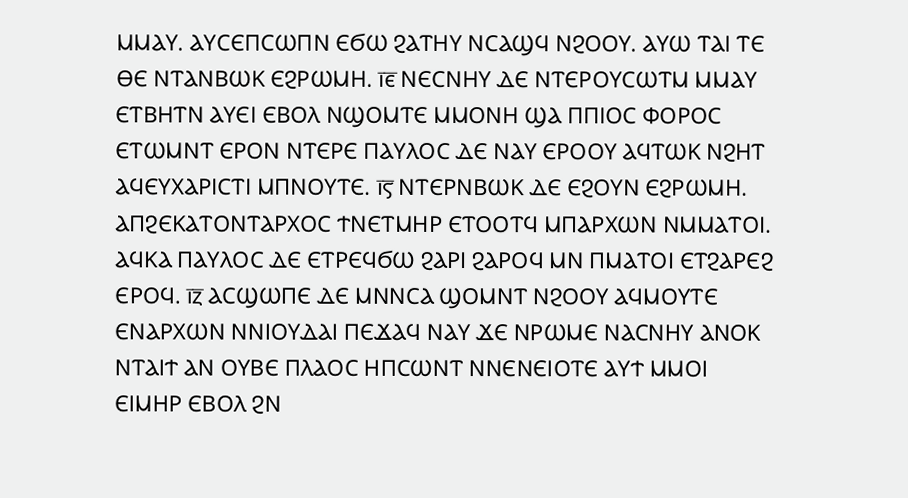ⲘⲘⲀⲨ. ⲀⲨⲤⲈⲠⲤⲰⲠⲚ ⲈϬⲰ ϨⲀⲦⲎⲨ ⲚⲤⲀϢϤ ⲚϨⲞⲞⲨ. ⲀⲨⲰ ⲦⲀⲒ ⲦⲈ ⲐⲈ ⲚⲦⲀⲚⲂⲰⲔ ⲈϨⲢⲰⲘⲎ. ⲓ̅ⲉ̅ ⲚⲈⲤⲚⲎⲨ ⲆⲈ ⲚⲦⲈⲢⲞⲨⲤⲰⲦⲘ ⲘⲘⲀⲨ ⲈⲦⲂⲎⲦⲚ ⲀⲨⲈⲒ ⲈⲂⲞⲖ ⲚϢⲞⲘⲦⲈ ⲘⲘⲞⲚⲎ ϢⲀ ⲠⲠⲒⲞⲤ ⲪⲞⲢⲞⲤ ⲈⲦⲰⲘⲚⲦ ⲈⲢⲞⲚ ⲚⲦⲈⲢⲈ ⲠⲀⲨⲖⲞⲤ ⲆⲈ ⲚⲀⲨ ⲈⲢⲞⲞⲨ ⲀϤⲦⲰⲔ ⲚϨⲎⲦ ⲀϤⲈⲨⲬⲀⲢⲒⲤⲦⲒ ⲘⲠⲚⲞⲨⲦⲈ. ⲓ̅ⲋ̅ ⲚⲦⲈⲢⲚⲂⲰⲔ ⲆⲈ ⲈϨⲞⲨⲚ ⲈϨⲢⲰⲘⲎ. ⲀⲠϨⲈⲔⲀⲦⲞⲚⲦⲀⲢⲬⲞⲤ ϮⲚⲈⲦⲘⲎⲢ ⲈⲦⲞⲞⲦϤ ⲘⲠⲀⲢⲬⲰⲚ ⲚⲘⲘⲀⲦⲞⲒ. ⲀϤⲔⲀ ⲠⲀⲨⲖⲞⲤ ⲆⲈ ⲈⲦⲢⲈϤϬⲰ ϨⲀⲢⲒ ϨⲀⲢⲞϤ ⲘⲚ ⲠⲘⲀⲦⲞⲒ ⲈⲦϨⲀⲢⲈϨ ⲈⲢⲞϤ. ⲓ̅ⲍ̅ ⲀⲤϢⲰⲠⲈ ⲆⲈ ⲘⲚⲚⲤⲀ ϢⲞⲘⲚⲦ ⲚϨⲞⲞⲨ ⲀϤⲘⲞⲨⲦⲈ ⲈⲚⲀⲢⲬⲰⲚ ⲚⲚⲒⲞⲨⲆⲀⲒ ⲠⲈϪⲀϤ ⲚⲀⲨ ϪⲈ ⲚⲢⲰⲘⲈ ⲚⲀⲤⲚⲎⲨ ⲀⲚⲞⲔ ⲚⲦⲀⲒϮ ⲀⲚ ⲞⲨⲂⲈ ⲠⲖⲀⲞⲤ ⲎⲠⲤⲰⲚⲦ ⲚⲚⲈⲚⲈⲒⲞⲦⲈ ⲀⲨϮ ⲘⲘⲞⲒ ⲈⲒⲘⲎⲢ ⲈⲂⲞⲖ ϨⲚ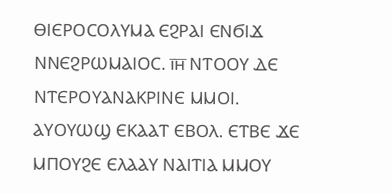ⲐⲒⲈⲢⲞⲤⲞⲖⲨⲘⲀ ⲈϨⲢⲀⲒ ⲈⲚϬⲒϪ ⲚⲚⲈϨⲢⲰⲘⲀⲒⲞⲤ. ⲓ̅ⲏ̅ ⲚⲦⲞⲞⲨ ⲆⲈ ⲚⲦⲈⲢⲞⲨⲀⲚⲀⲔⲢⲒⲚⲈ ⲘⲘⲞⲒ. ⲀⲨⲞⲨⲰϢ ⲈⲔⲀⲀⲦ ⲈⲂⲞⲖ. ⲈⲦⲂⲈ ϪⲈ ⲘⲠⲞⲨϨⲈ ⲈⲖⲀⲀⲨ ⲚⲀⲒⲦⲒⲀ ⲘⲘⲞⲨ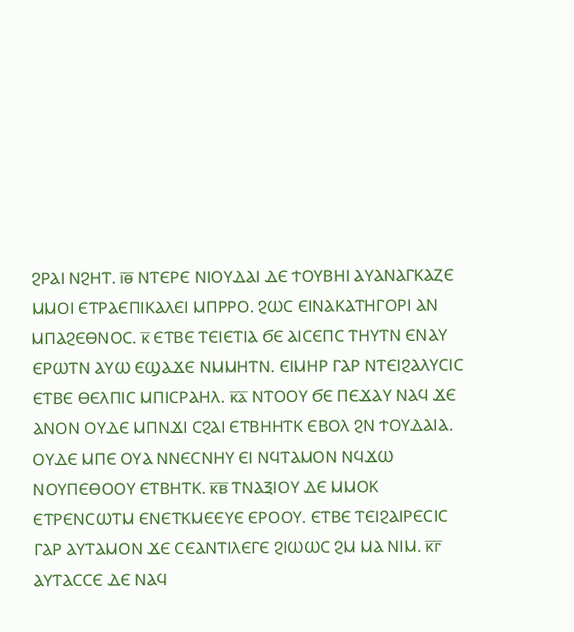ϨⲢⲀⲒ ⲚϨⲎⲦ. ⲓ̅ⲑ̅ ⲚⲦⲈⲢⲈ ⲚⲒⲞⲨⲆⲀⲒ ⲆⲈ ϮⲞⲨⲂⲎⲒ ⲀⲨⲀⲚⲀⲄⲔⲀⲌⲈ ⲘⲘⲞⲒ ⲈⲦⲢⲀⲈⲠⲒⲔⲀⲖⲈⲒ ⲘⲠⲢⲢⲞ. ϨⲰⲤ ⲈⲒⲚⲀⲔⲀⲦⲎⲄⲞⲢⲒ ⲀⲚ ⲘⲠⲀϨⲈⲐⲚⲞⲤ. ⲕ̅ ⲈⲦⲂⲈ ⲦⲈⲒⲈⲦⲒⲀ ϬⲈ ⲀⲒⲤⲈⲠⲤ ⲦⲎⲨⲦⲚ ⲈⲚⲀⲨ ⲈⲢⲰⲦⲚ ⲀⲨⲰ ⲈϢⲀϪⲈ ⲚⲘⲘⲎⲦⲚ. ⲈⲒⲘⲎⲢ ⲄⲀⲢ ⲚⲦⲈⲒϨⲀⲖⲨⲤⲒⲤ ⲈⲦⲂⲈ ⲐⲈⲖⲠⲒⲤ ⲘⲠⲒⲤⲢⲀⲎⲖ. ⲕ̅ⲁ̅ ⲚⲦⲞⲞⲨ ϬⲈ ⲠⲈϪⲀⲨ ⲚⲀϤ ϪⲈ ⲀⲚⲞⲚ ⲞⲨⲆⲈ ⲘⲠⲚϪⲒ ⲤϨⲀⲒ ⲈⲦⲂⲎⲎⲦⲔ ⲈⲂⲞⲖ ϨⲚ ϮⲞⲨⲆⲀⲒⲀ. ⲞⲨⲆⲈ ⲘⲠⲈ ⲞⲨⲀ ⲚⲚⲈⲤⲚⲎⲨ ⲈⲒ ⲚϤⲦⲀⲘⲞⲚ ⲚϤϪⲰ ⲚⲞⲨⲠⲈⲐⲞⲞⲨ ⲈⲦⲂⲎⲦⲔ. ⲕ̅ⲃ̅ ⲦⲚⲀⲜⲒⲞⲨ ⲆⲈ ⲘⲘⲞⲔ ⲈⲦⲢⲈⲚⲤⲰⲦⲘ ⲈⲚⲈⲦⲔⲘⲈⲈⲨⲈ ⲈⲢⲞⲞⲨ. ⲈⲦⲂⲈ ⲦⲈⲒϨⲀⲒⲢⲈⲤⲒⲤ ⲄⲀⲢ ⲀⲨⲦⲀⲘⲞⲚ ϪⲈ ⲤⲈⲀⲚⲦⲒⲖⲈⲄⲈ ϨⲒⲰⲰⲤ ϨⲘ ⲘⲀ ⲚⲒⲘ. ⲕ̅ⲅ̅ ⲀⲨⲦⲀⲤⲤⲈ ⲆⲈ ⲚⲀϤ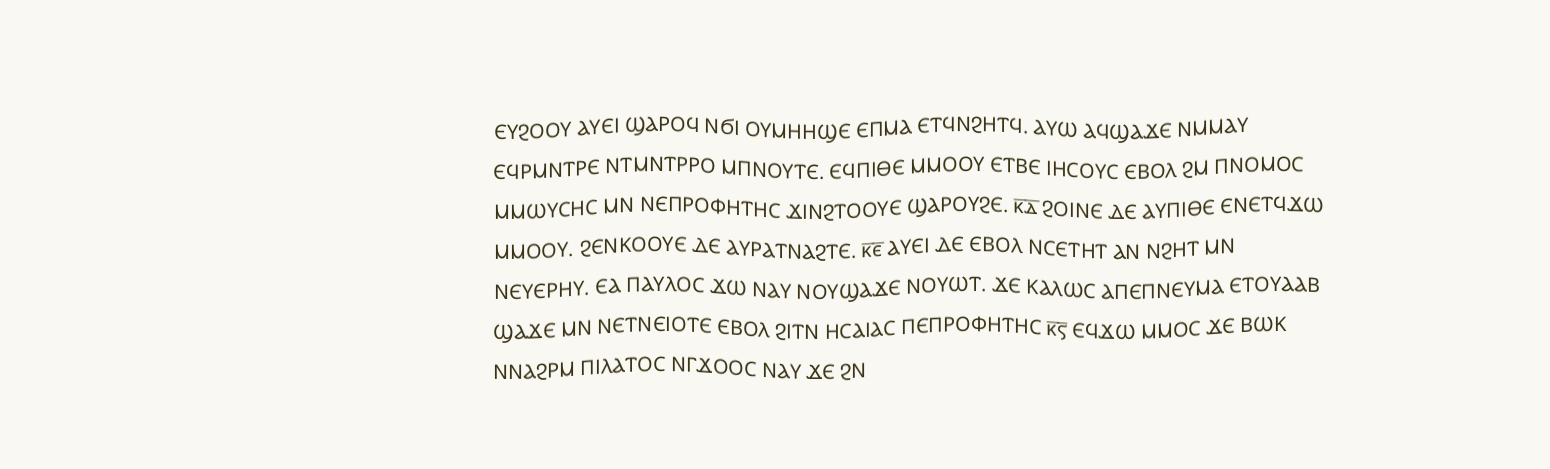ⲈⲨϨⲞⲞⲨ ⲀⲨⲈⲒ ϢⲀⲢⲞϤ ⲚϬⲒ ⲞⲨⲘⲎⲎϢⲈ ⲈⲠⲘⲀ ⲈⲦϤⲚϨⲎⲦϤ. ⲀⲨⲰ ⲀϤϢⲀϪⲈ ⲚⲘⲘⲀⲨ ⲈϤⲢⲘⲚⲦⲢⲈ ⲚⲦⲘⲚⲦⲢⲢⲞ ⲘⲠⲚⲞⲨⲦⲈ. ⲈϤⲠⲒⲐⲈ ⲘⲘⲞⲞⲨ ⲈⲦⲂⲈ ⲒⲎⲤⲞⲨⲤ ⲈⲂⲞⲖ ϨⲘ ⲠⲚⲞⲘⲞⲤ ⲘⲘⲰⲨⲤⲎⲤ ⲘⲚ ⲚⲈⲠⲢⲞⲪⲎⲦⲎⲤ ϪⲒⲚϨⲦⲞⲞⲨⲈ ϢⲀⲢⲞⲨϨⲈ. ⲕ̅ⲇ̅ ϨⲞⲒⲚⲈ ⲆⲈ ⲀⲨⲠⲒⲐⲈ ⲈⲚⲈⲦϤϪⲰ ⲘⲘⲞⲞⲨ. ϨⲈⲚⲔⲞⲞⲨⲈ ⲆⲈ ⲀⲨⲢⲀⲦⲚⲀϨⲦⲈ. ⲕ̅ⲉ̅ ⲀⲨⲈⲒ ⲆⲈ ⲈⲂⲞⲖ ⲚⲤⲈⲦⲎⲦ ⲀⲚ ⲚϨⲎⲦ ⲘⲚ ⲚⲈⲨⲈⲢⲎⲨ. ⲈⲀ ⲠⲀⲨⲖⲞⲤ ϪⲰ ⲚⲀⲨ ⲚⲞⲨϢⲀϪⲈ ⲚⲞⲨⲰⲦ. ϪⲈ ⲔⲀⲖⲰⲤ ⲀⲠⲈⲠⲚⲈⲨⲘⲀ ⲈⲦⲞⲨⲀⲀⲂ ϢⲀϪⲈ ⲘⲚ ⲚⲈⲦⲚⲈⲒⲞⲦⲈ ⲈⲂⲞⲖ ϨⲒⲦⲚ ⲎⲤⲀⲒⲀⲤ ⲠⲈⲠⲢⲞⲪⲎⲦⲎⲤ ⲕ̅ⲋ̅ ⲈϤϪⲰ ⲘⲘⲞⲤ ϪⲈ ⲂⲰⲔ ⲚⲚⲀϨⲢⲘ ⲠⲒⲖⲀⲦⲞⲤ ⲚⲄϪⲞⲞⲤ ⲚⲀⲨ ϪⲈ ϨⲚ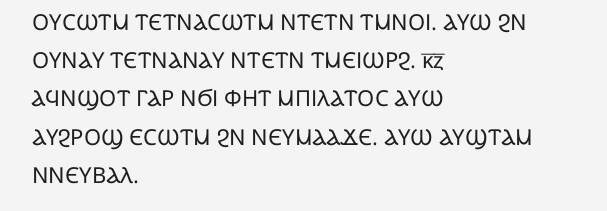ⲞⲨⲤⲰⲦⲘ ⲦⲈⲦⲚⲀⲤⲰⲦⲘ ⲚⲦⲈⲦⲚ ⲦⲘⲚⲞⲒ. ⲀⲨⲰ ϨⲚ ⲞⲨⲚⲀⲨ ⲦⲈⲦⲚⲀⲚⲀⲨ ⲚⲦⲈⲦⲚ ⲦⲘⲈⲒⲰⲢϨ. ⲕ̅ⲍ̅ ⲀϤⲚϢⲞⲦ ⲄⲀⲢ ⲚϬⲒ ⲪⲎⲦ ⲘⲠⲒⲖⲀⲦⲞⲤ ⲀⲨⲰ ⲀⲨϨⲢⲞϢ ⲈⲤⲰⲦⲘ ϨⲚ ⲚⲈⲨⲘⲀⲀϪⲈ. ⲀⲨⲰ ⲀⲨϢⲦⲀⲘ ⲚⲚⲈⲨⲂⲀⲖ.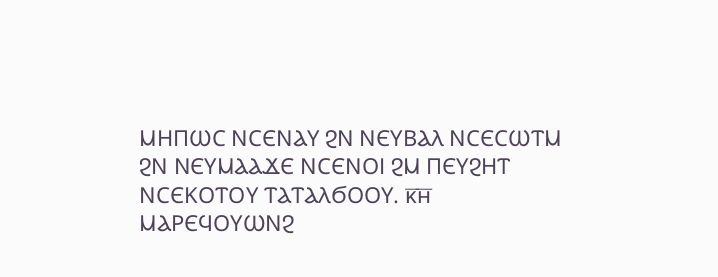ⲘⲎⲠⲰⲤ ⲚⲤⲈⲚⲀⲨ ϨⲚ ⲚⲈⲨⲂⲀⲖ ⲚⲤⲈⲤⲰⲦⲘ ϨⲚ ⲚⲈⲨⲘⲀⲀϪⲈ ⲚⲤⲈⲚⲞⲒ ϨⲘ ⲠⲈⲨϨⲎⲦ ⲚⲤⲈⲔⲞⲦⲞⲨ ⲦⲀⲦⲀⲖϬⲞⲞⲨ. ⲕ̅ⲏ̅ ⲘⲀⲢⲈϤⲞⲨⲰⲚϨ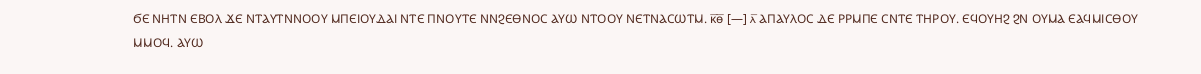ϬⲈ ⲚⲎⲦⲚ ⲈⲂⲞⲖ ϪⲈ ⲚⲦⲀⲨⲦⲚⲚⲞⲞⲨ ⲘⲠⲈⲒⲞⲨⲆⲀⲒ ⲚⲦⲈ ⲠⲚⲞⲨⲦⲈ ⲚⲚϨⲈⲐⲚⲞⲤ ⲀⲨⲰ ⲚⲦⲞⲞⲨ ⲚⲈⲦⲚⲀⲤⲰⲦⲘ. ⲕ̅ⲑ̅ [—] ⲗ̅ ⲀⲠⲀⲨⲖⲞⲤ ⲆⲈ ⲢⲢⲘⲠⲈ ⲤⲚⲦⲈ ⲦⲎⲢⲞⲨ. ⲈϤⲞⲨⲎϨ ϨⲚ ⲞⲨⲘⲀ ⲈⲀϤⲘⲒⲤⲐⲞⲨ ⲘⲘⲞϤ. ⲀⲨⲰ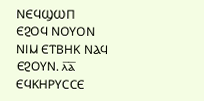ⲚⲈϤϢⲰⲠ ⲈϨⲞϤ ⲚⲞⲨⲞⲚ ⲚⲒⲘ ⲈⲦⲂⲎⲔ ⲚⲀϤ ⲈϨⲞⲨⲚ. ⲗ̅ⲁ̅ ⲈϤⲔⲎⲢⲨⲤⲤⲈ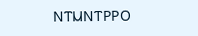ⲚⲦⲘⲚⲦⲢⲢⲞ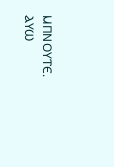ⲘⲠⲚⲞⲨⲦⲈ. ⲀⲨⲰ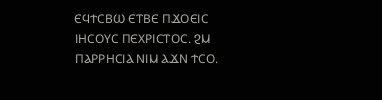ⲈϤϮⲤⲂⲰ ⲈⲦⲂⲈ ⲠϪⲞⲈⲒⲤ ⲒⲎⲤⲞⲨⲤ ⲠⲈⲬⲢⲒⲤⲦⲞⲤ. ϨⲘ ⲠⲀⲢⲢⲎⲤⲒⲀ ⲚⲒⲘ ⲀϪⲚ ϮⲤⲞ.